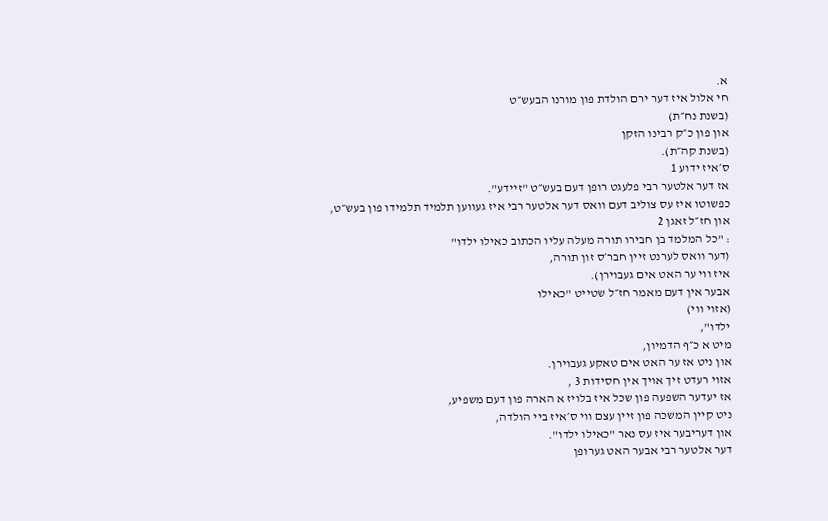א.
חי אלול איז דער ירם הולדת פון מורנו הבעש״ט
(בשנת נח״ת)
און פון כ״ק רבינו הזקן
(בשנת קה״ת).
ס׳איז ידוע 1
אז דער אלטער רבי פלעגט רופן דעם בעש״ט "זיידע".
כפשוטו איז עס צוליב דעם וואס דער אלטער רבי איז געווען תלמיד תלמידו פון בעש״ט,
און חז״ל זאגן 2
: "כל המלמד בן חבירו תורה מעלה עליו הכתוב כאילו ילדו"
(דער וואס לערנט זיין חבר׳ס זון תורה,
איז ווי ער האט אים געבוירן).
אבער אין דעם מאמר חז״ל שטייט "כאילו
(אזוי ווי)
ילדו",
מיט א כ״ף הדמיון,
און ניט אז ער האט אים טאקע געבוירן.
אזוי רעדט זיך אויך אין חסידות 3 ,
אז יעדער השפעה פון שכל איז בלויז א הארה פון דעם משפיע,
ניט קיין המשכה פון זיין עצם ווי ס׳איז ביי הולדה,
און דעריבער איז עס נאר "כאילו ילדו".
דער אלטער רבי אבער האט גערופן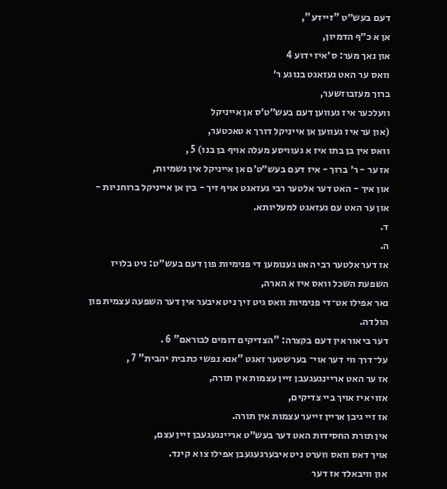דעם בעש״ט "זיידע",
אן א כ״ף הדמיון,
און נאך מער: ס׳איז ידוע 4
וואס ער האט געזאגט בנוגע ר׳
ברוך מעזבוזשער,
וועלכער איז געווען דעם בעש״ט׳ס אן אייניקל
(און ער איז געווען אן אייניקל דורך א טאכטער,
וואס אין בן בתו איז א געוויסע מעלה אויף בן בנו) 5 ,
אז ער - ר׳ ברוך - איז דעם בעש״ט׳ם אן אייניקל אין גשמיות,
און איך - האט דער אלטער רבי געזאגט אויף זיך - בין אן אייניקל ברוחניות - און ער האט עם געזאגט למעליותא.
ד.
ה.
אז דער אלטער רבי האט גענומען די פנימיות פון דעם בעש״ט: ניט בלויז השפעת השכל וואס איז א הארה,
נאר אפילו אט־די פנימיות וואס גיט זיך ניט איבער אין דער השפעה עצמית פון הולדה.
דער ביאור אין דעם בקצרה: "הצדיקים דומים לבוראם" 6 .
על־דרך ווי דער אוי־ בערשטער זאגט "אנא נפשי כתבית יהבית" 7 ,
אז ער האט אריינגעגעבן זיין עצמות אין תורה,
אזוי איז אויך ביי צדיקים,
אז זיי גיבן אריין זייער עצמות אין תורה.
אין תורת החסידות האט דער בעש״ט אריינגעגעבן זיין עצם,
אויך דאס וואס ווערט ניט איבערגעגעבן אפילו צו א קינד.
און וויבאלד אז דער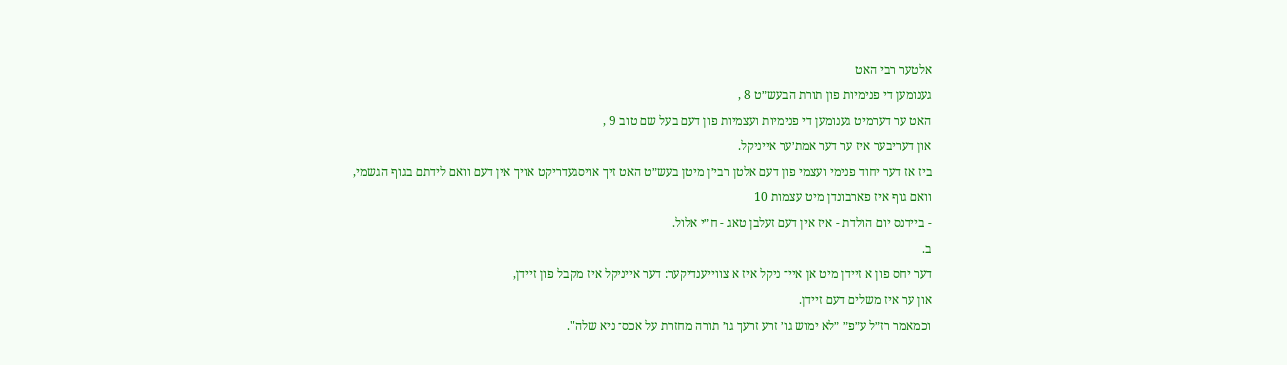אלטער רבי האט
גענומען די פנימיות פון תורת הבעש״ט 8 ,
האט ער דערמיט גענומען די פנימיות ועצמיות פון דעם בעל שם טוב 9 ,
און דעריבער איז ער דער אמת׳ער אייניקל.
ביז אז דער יחוד פנימי ועצמי פון דעם אלטן רבי׳ן מיטן בעש״ט האט זיך אויסגעדריקט אויך אין דעם וואם לידתם בגוף הגשמי,
וואם גוף איז פארבונדן מיט עצמות 10
- ביידנס יום הולדת - איז אין דעם זעלבן טאג - ח״י אלול.
ב.
דער יחס פון א זיידן מיט אן איי־ ניקל איז א צווייענדיקער: דער אייניקל איז מקבל פון זיידן,
און ער איז משלים דעם זיידן.
וכמאמר רז״ל ע״פ״ ״לא ימוש גו׳ זרע זרעך גו׳ תורה מחזרת על אכס־ ניא שלה".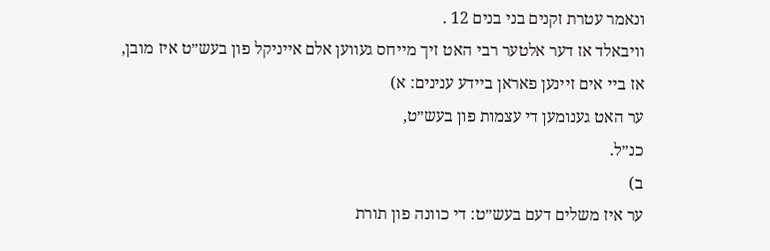ונאמר עטרת זקנים בני בנים 12 .
וויבאלד אז דער אלטער רבי האט זיך מייחס געווען אלם אייניקל פון בעש״ט איז מובן,
אז ביי אים זיינען פאראן ביידע ענינים: א)
ער האט גענומען די עצמות פון בעש״ט,
כנ״ל.
ב)
ער איז משלים דעם בעש״ט: די כוונה פון תורת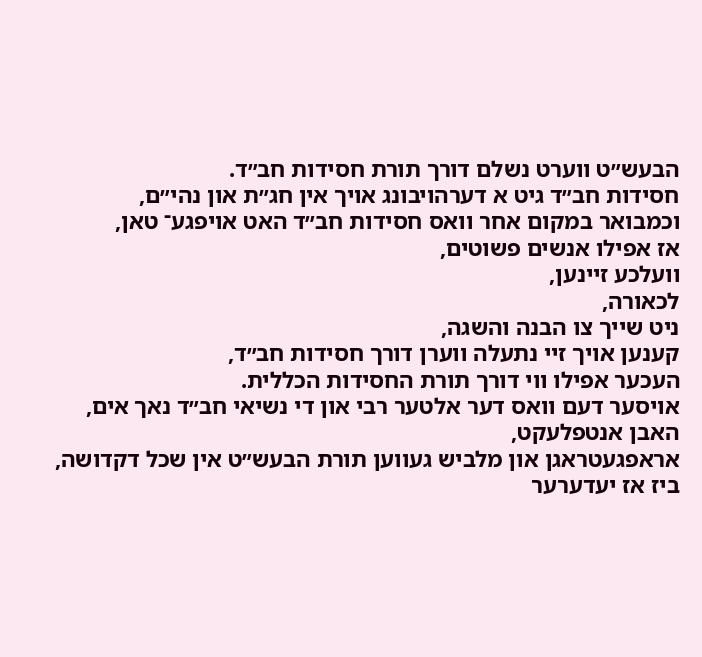הבעש״ט ווערט נשלם דורך תורת חסידות חב״ד.
חסידות חב״ד גיט א דערהויבונג אויך אין חג״ת און נהי״ם,
וכמבואר במקום אחר וואס חסידות חב״ד האט אויפגע־ טאן,
אז אפילו אנשים פשוטים,
וועלכע זיינען,
לכאורה,
ניט שייך צו הבנה והשגה,
קענען אויך זיי נתעלה ווערן דורך חסידות חב״ד,
העכער אפילו ווי דורך תורת החסידות הכללית.
אויסער דעם וואס דער אלטער רבי און די נשיאי חב״ד נאך אים,
האבן אנטפלעקט,
אראפגעטראגן און מלביש געווען תורת הבעש״ט אין שכל דקדושה,
ביז אז יעדערער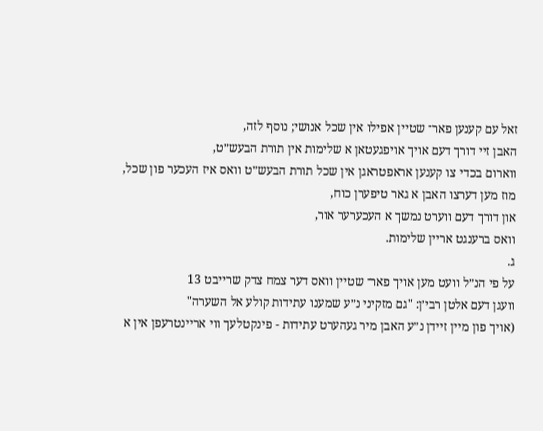זאל עם קענען פאר־ שטיין אפילו אין שכל אנושי; נוסף לזה,
האבן זיי דורך דעם אויך אויפגעטאן א שלימות אין תורת הבעש״ט,
ווארום בכדי צו קענען אראפטראגן אין שכל תורת הבעש״ט וואס איז העכער פון שכל,
מוז מען דערצו האבן א גאר טיפערן כוח,
און דורך דעם ווערט נמשך א העכערער אור,
וואס ברענגט אריין שלימות.
ג.
על פי הנ״ל וועט מען אויך פאר־ שטיין וואס דער צמח צדק שרייבט 13
וועגן דעם אלטן רבי׳ן: "גם מזקיני נ״ע שמענו עתידות קולע אל השערה"
(אויך פון מיין זיידן נ״ע האבן מיר געהערט עתידות - פינקטלעך ווי אריינטרעפן אין א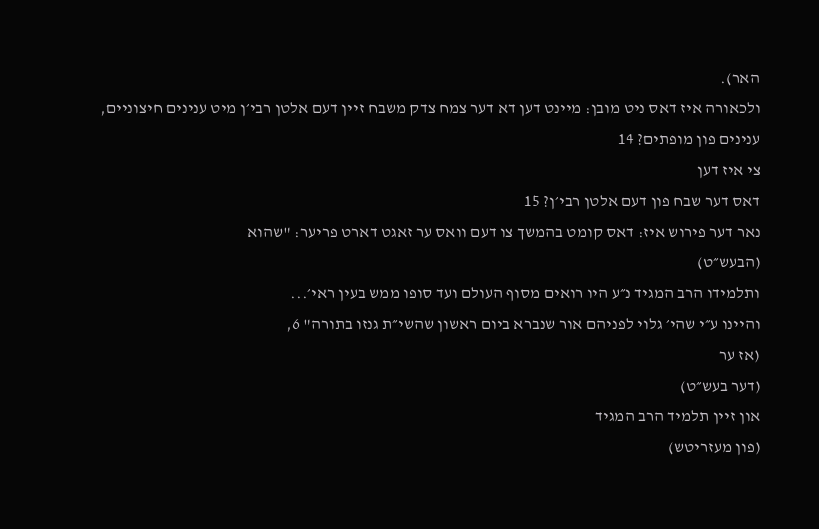האר).
ולכאורה איז דאס ניט מובן: מיינט דען דא דער צמח צדק משבח זיין דעם אלטן רבי׳ן מיט ענינים חיצוניים,
ענינים פון מופתים? 14
צי איז דען
דאס דער שבח פון דעם אלטן רבי׳ן? 15
נאר דער פירוש איז: דאס קומט בהמשך צו דעם וואס ער זאגט דארט פריער: "שהוא
(הבעש״ט)
ותלמידו הרב המגיד נ״ע היו רואים מסוף העולם ועד סופו ממש בעין ראי׳...
והיינו ע״י שהי׳ גלוי לפניהם אור שנברא ביום ראשון שהשי״ת גנזו בתורה" 6,
(אז ער
(דער בעש״ט)
און זיין תלמיד הרב המגיד
(פון מעזריטש)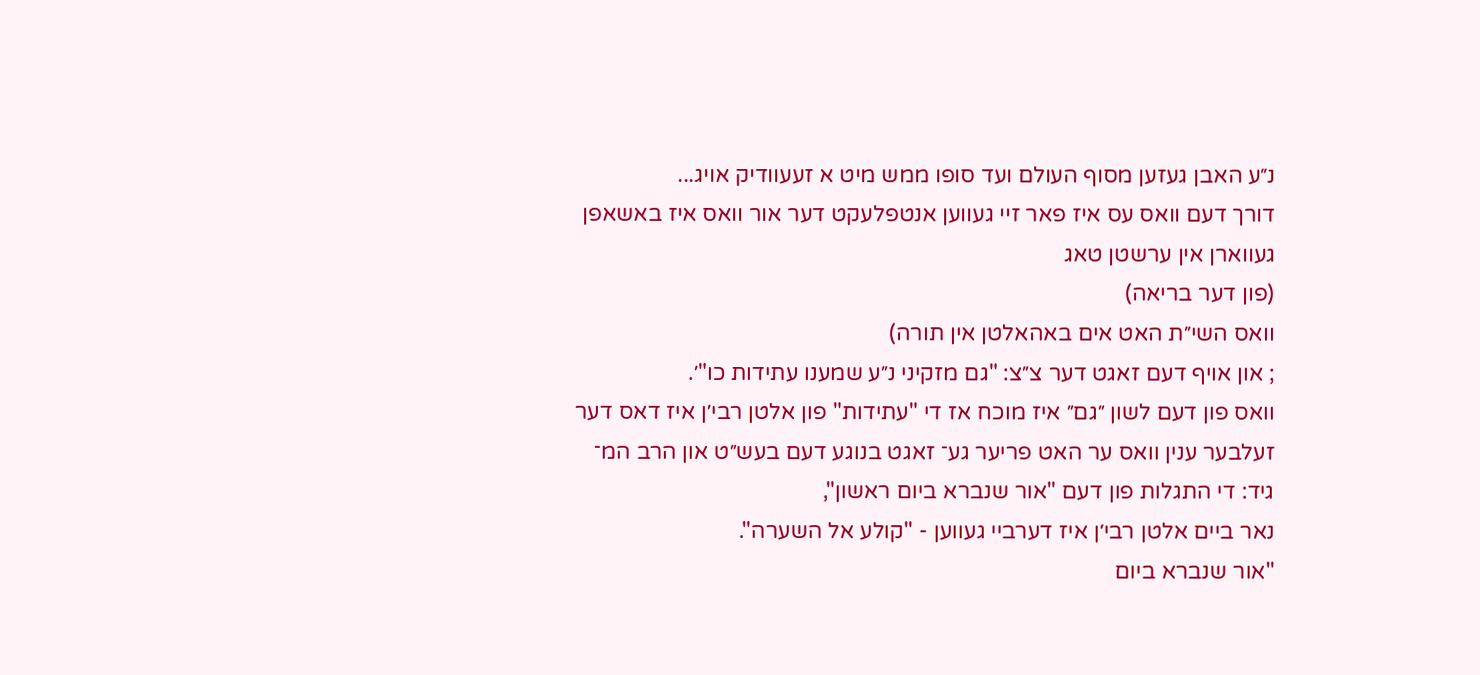נ״ע האבן געזען מסוף העולם ועד סופו ממש מיט א זעעוודיק אויג...
דורך דעם וואס עס איז פאר זיי געווען אנטפלעקט דער אור וואס איז באשאפן געווארן אין ערשטן טאג
(פון דער בריאה)
וואס השי״ת האט אים באהאלטן אין תורה)
; און אויף דעם זאגט דער צ״צ: "גם מזקיני נ״ע שמענו עתידות כו"׳.
וואס פון דעם לשון ״גם״ איז מוכח אז די "עתידות" פון אלטן רבי׳ן איז דאס דער זעלבער ענין וואס ער האט פריער גע־ זאגט בנוגע דעם בעש״ט און הרב המ־
גיד: די התגלות פון דעם "אור שנברא ביום ראשון",
נאר ביים אלטן רבי׳ן איז דערביי געווען - "קולע אל השערה".
"אור שנברא ביום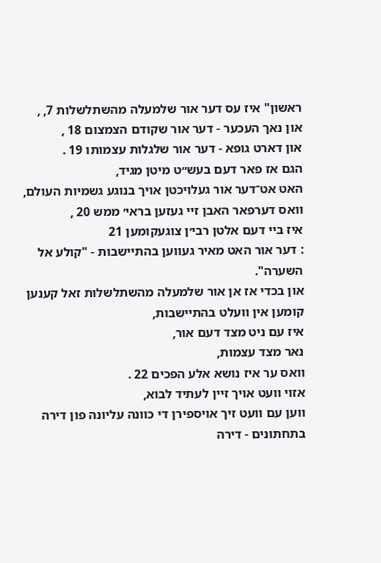ראשון" איז עס דער אור שלמעלה מהשתלשלות 7, ,
און נאך העכער - דער אור שקודם הצמצום 18 ,
און דארט גופא - דער אור שלגלות עצמותו 19 .
הגם אז פאר דעם בעש״ט מיטן מגיד,
האט אט־דער אור געלויכטן אויך בנוגע גשמיות העולם,
וואס דערפאר האבן זיי געזען בראי׳ ממש 20 ,
איז ביי דעם אלטן רבי׳ן צוגעקומען 21
: דער אור האט מאיר געווען בהתיישבות - "קולע אל השערה".
און בכדי אז אן אור שלמעלה מהשתלשלות זאל קענען קומען אין וועלט בהתיישבות,
איז עם ניט מצד דעם אור,
נאר מצד עצמות,
וואס ער איז נושא אלע הפכים 22 .
אזוי וועט אויך זיין לעתיד לבוא,
ווען עם וועט זיך אויספירן די כוונה עליונה פון דירה בתחתונים - דירה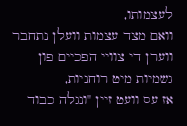לעצמותו,
וואם מצד עצמות וועלן נתחבר ווערן די צוויי הפכיים פון גשמיות מיט רוחניות,
אז עס וועט זיין "ונגלה כבוד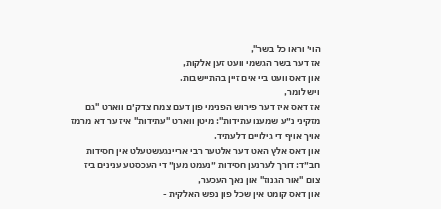הוי׳ וראו כל בשר",
אז דער בשר הגשמי וועט זען אלקות,
און דאס וועט ביי אים זיין בהתיישבות.
ויש לומר,
אז דאס איז דער פירוש הפנימי פון דעם צמח צדק׳ם ווארט "גם
מזקיני נ״ע שמענו עתידות": מיטן ווארט "עתידות" איז ער דא מרמז אויך אויף די גילויים דלעתיד.
און דאס אלץ האט דער אלטער רבי אריינגעשטעלט אין חסידות חב״ד: דורך לערנען חסידות ״נעמט מען״ די העכסטע ענינים ביז צום "אור הגנוז" און נאך העכער,
און דאס קומט אין שכל פון נפש האלקית -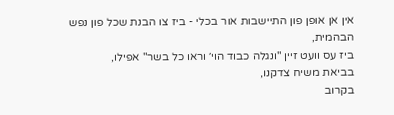אין אן אופן פון התיישבות אור בכלי - ביז צו הבנת שכל פון נפש הבהמית,
ביז עס וועט זיין "ונגלה כבוד הוי׳ וראו כל בשר" אפילו,
בביאת משיח צדקנו,
בקרוב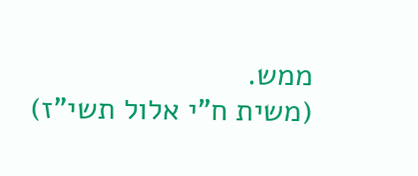ממש.
(משית ח"י אלול תשי"ז)